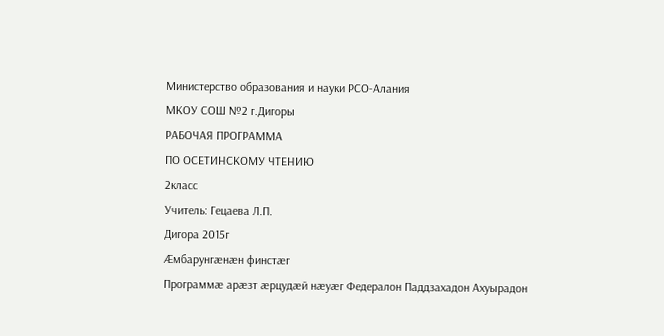Министерство образования и науки РСО-Алания
МКОУ СОШ №2 г.Дигоры
РАБОЧАЯ ПРОГРАММА
ПО ОСЕТИНСКОМУ ЧТЕНИЮ
2класс
Учитель: Гецаева Л.П.
Дигора 2015г
Æмбарунгæнæн финстæг
Программæ арæзт æрцудæй нæуæг Федералон Паддзахадон Ахуырадон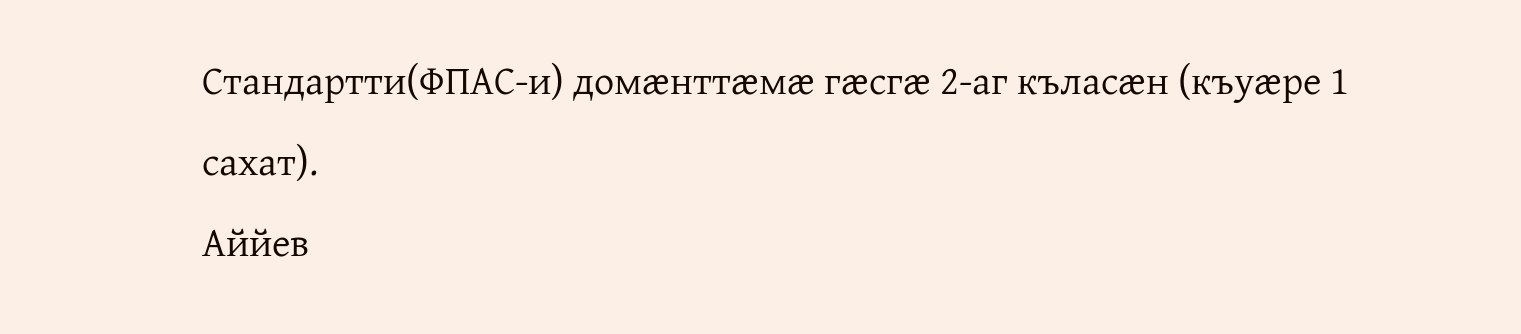Стандартти(ФПАС-и) домæнттæмæ гæсгæ 2-аг къласæн (къуæре 1 сахат).
Аййев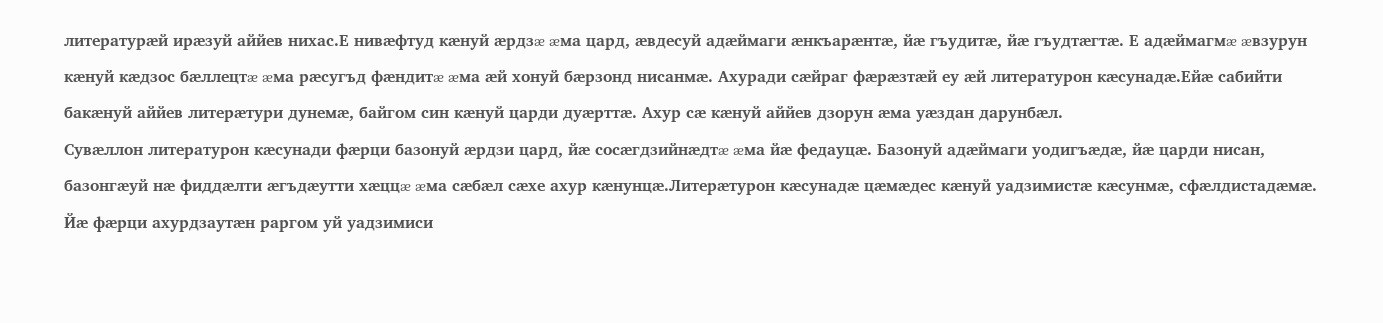литературæй ирæзуй аййев нихас.Е нивæфтуд кæнуй æрдзæ æма цард, æвдесуй адæймаги æнкъарæнтæ, йæ гъудитæ, йæ гъудтæгтæ. Е адæймагмæ æвзурун кæнуй кæдзос бæллецтæ æма рæсугъд фæндитæ æма æй хонуй бæрзонд нисанмæ. Ахуради сæйраг фæрæзтæй еу æй литературон кæсунадæ.Ейæ сабийти бакæнуй аййев литерæтури дунемæ, байгом син кæнуй царди дуæрттæ. Ахур сæ кæнуй аййев дзорун æма уæздан дарунбæл.
Сувæллон литературон кæсунади фæрци базонуй æрдзи цард, йæ сосæгдзийнæдтæ æма йæ федауцæ. Базонуй адæймаги уодигъæдæ, йæ царди нисан, базонгæуй нæ фиддæлти æгъдæутти хæццæ æма сæбæл сæхе ахур кæнунцæ.Литерæтурон кæсунадæ цæмæдес кæнуй уадзимистæ кæсунмæ, сфæлдистадæмæ. Йæ фæрци ахурдзаутæн раргом уй уадзимиси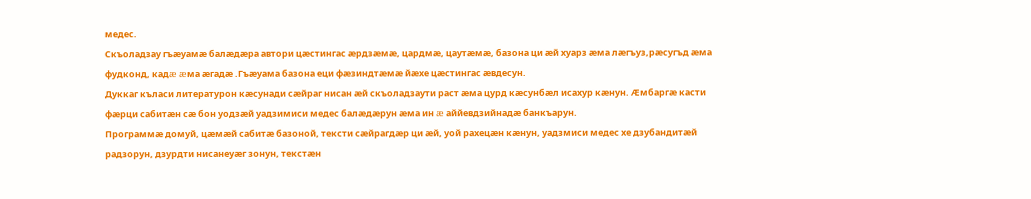медес.
Скъоладзау гъæуамæ балæдæра автори цæстингас æрдзæмæ, цардмæ, цаутæмæ, базона ци æй хуарз æма лæгъуз,рæсугъд æма фудконд, кадæ æма æгадæ .Гъæуама базона еци фæзиндтæмæ йæхе цæстингас æвдесун.
Дуккаг къласи литературон кæсунади сæйраг нисан æй скъоладзаути раст æма цурд кæсунбæл исахур кæнун. Æмбаргæ касти фæрци сабитæн сæ бон уодзæй уадзимиси медес балæдæрун æма ин æ аййевдзийнадæ банкъарун.
Программæ домуй, цæмæй сабитæ базоной, тексти сæйрагдæр ци æй, уой рахецæн кæнун, уадзмиси медес хе дзубандитæй радзорун, дзурдти нисанеуæг зонун, текстæн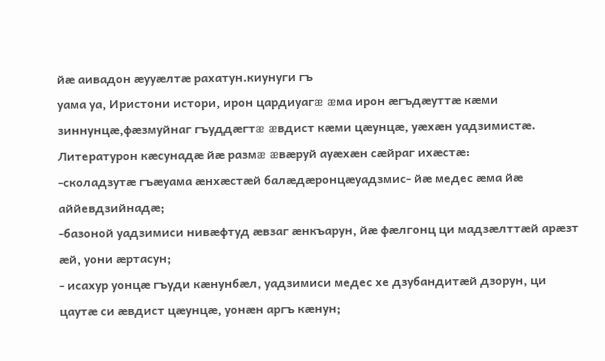йæ аивадон æууæлтæ рахатун.киунуги гъ
уама уа, Иристони истори, ирон цардиуагæ æма ирон æгъдæуттæ кæми зиннунцæ,фæзмуйнаг гъуддæгтæ æвдист кæми цæунцæ, уæхæн уадзимистæ.
Литературон кæсунадæ йæ размæ æвæруй ауæхæн сæйраг ихæстæ:
-сколадзутæ гъæуама æнхæстæй балæдæронцæуадзмис- йæ медес æма йæ аййевдзийнадæ;
-базоной уадзимиси нивæфтуд æвзаг æнкъарун, йæ фæлгонц ци мадзæлттæй арæзт æй, уони æртасун;
- исахур уонцæ гъуди кæнунбæл, уадзимиси медес хе дзубандитæй дзорун, ци цаутæ си æвдист цæунцæ, уонæн аргъ кæнун;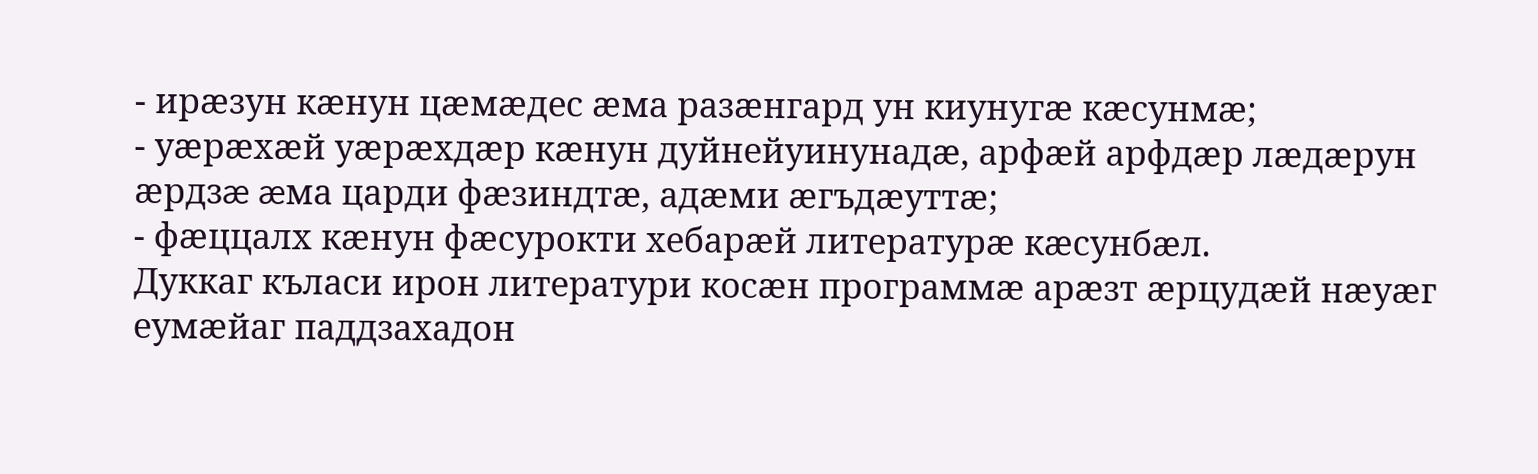- ирæзун кæнун цæмæдес æма разæнгард ун киунугæ кæсунмæ;
- уæрæхæй уæрæхдæр кæнун дуйнейуинунадæ, арфæй арфдæр лæдæрун æрдзæ æма царди фæзиндтæ, адæми æгъдæуттæ;
- фæццалх кæнун фæсурокти хебарæй литературæ кæсунбæл.
Дуккаг къласи ирон литератури косæн программæ арæзт æрцудæй нæуæг еумæйаг паддзахадон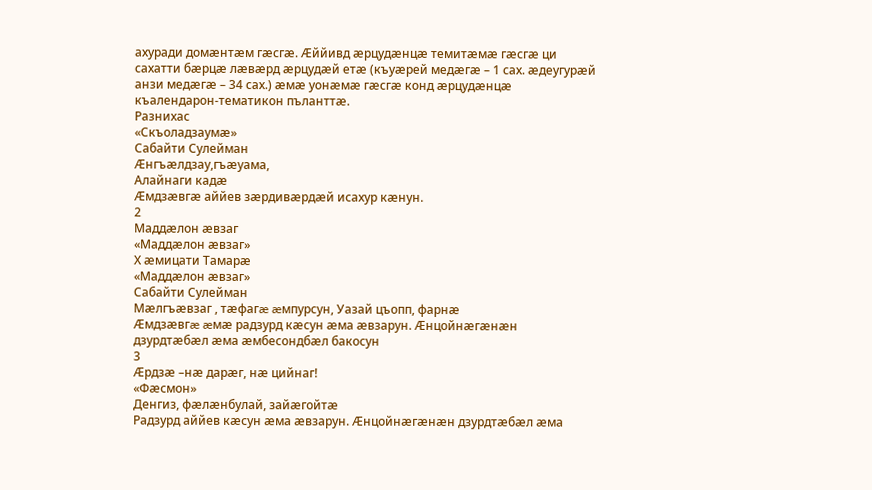ахуради домæнтæм гæсгæ. Æййивд æрцудæнцæ темитæмæ гæсгæ ци сахатти бæрцæ лæвæрд æрцудæй етæ (къуæрей медæгæ – 1 сах. æдеугурæй анзи медæгæ – 34 сах.) æмæ уонæмæ гæсгæ конд æрцудæнцæ къалендарон-тематикон пъланттæ.
Разнихас
«Скъоладзаумæ»
Сабайти Сулейман
Æнгъæлдзау,гъæуама,
Алайнаги кадæ
Æмдзæвгæ аййев зæрдивæрдæй исахур кæнун.
2
Маддæлон æвзаг
«Маддæлон æвзаг»
Х æмицати Тамарæ
«Маддæлон æвзаг»
Сабайти Сулейман
Мæлгъæвзаг , тæфагæ æмпурсун, Уазай цъопп, фарнæ
Æмдзæвгæ æмæ радзурд кæсун æма æвзарун. Æнцойнæгæнæн дзурдтæбæл æма æмбесондбæл бакосун
3
Æрдзæ –нæ дарæг, нæ цийнаг!
«Фæсмон»
Денгиз, фæлæнбулай, зайæгойтæ
Радзурд аййев кæсун æма æвзарун. Æнцойнæгæнæн дзурдтæбæл æма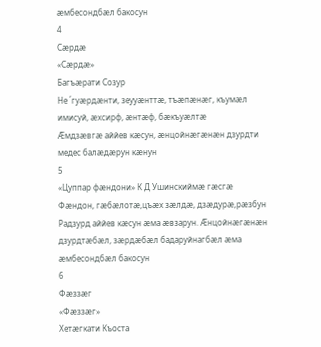æмбесондбæл бакосун
4
Сæрдæ
«Сæрдæ»
Багъæрати Созур
Не ΄гуæрдæнти, зеууæнттæ, тъæпæнæг, къумæл имисуй, æхсирф, æнтæф, бæкъуæлтæ
Æмдзæвгæ аййев кæсун, æнцойнæгæнæн дзурдти медес балæдæрун кæнун
5
«Цуппар фæндони» К Д Ушинскиймæ гæсгæ
Фæндон, гæбæлотæ,цъæх зæлдæ, дзæдурæ,рæзбун
Радзурд аййев кæсун æма æвзарун. Æнцойнæгæнæн дзурдтæбæл, зæрдæбæл бадаруйнагбæл æма æмбесондбæл бакосун
6
Фæззæг
«Фæззæг»
Хетæгкати Къоста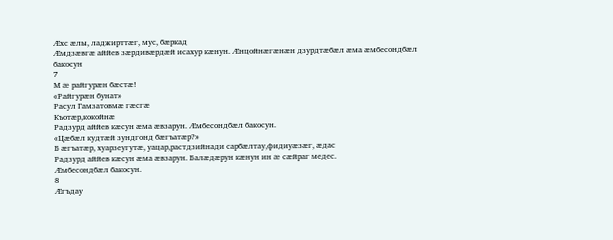Æхс æлы, ладжирттæг, мус, бæркад
Æмдзæвгæ аййев зæрдивæрдæй исахур кæнун. Æнцойнæгæнæн дзурдтæбæл æма æмбесондбæл бакосун
7
М æ райгурæн бæстæ!
«Райгурæн бунат»
Расул Гамзатовмæ гæсгæ
Къотæр,кокойнæ
Радзурд аййев кæсун æма æвзарун. Æмбесондбæл бакосун.
«Цæбæл кудтæй зундгонд бæгъатæр?»
Б æгъатæр, хуарзеугутæ, уацар,растдзийнади сарбæлтау,фидиуæзæг, æдас
Радзурд аййев кæсун æма æвзарун. Балæдæрун кæнун ин æ сæйраг медес.
Æмбесондбæл бакосун.
8
Æгъдау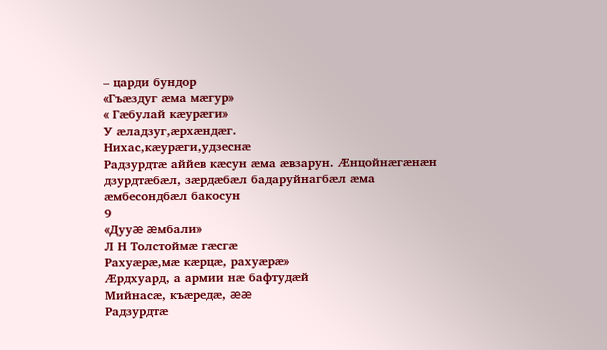– царди бундор
«Гъæздуг æма мæгур»
« Гæбулай кæурæги»
У æладзуг,æрхæндæг.
Нихас,кæурæги,удзеснæ
Радзурдтæ аййев кæсун æма æвзарун. Æнцойнæгæнæн дзурдтæбæл, зæрдæбæл бадаруйнагбæл æма æмбесондбæл бакосун
9
«Дууæ æмбали»
Л Н Толстоймæ гæсгæ
Рахуæрæ,мæ кæрцæ, рахуæрæ»
Æрдхуард, а армии нæ бафтудæй
Мийнасæ, къæредæ, ææ
Радзурдтæ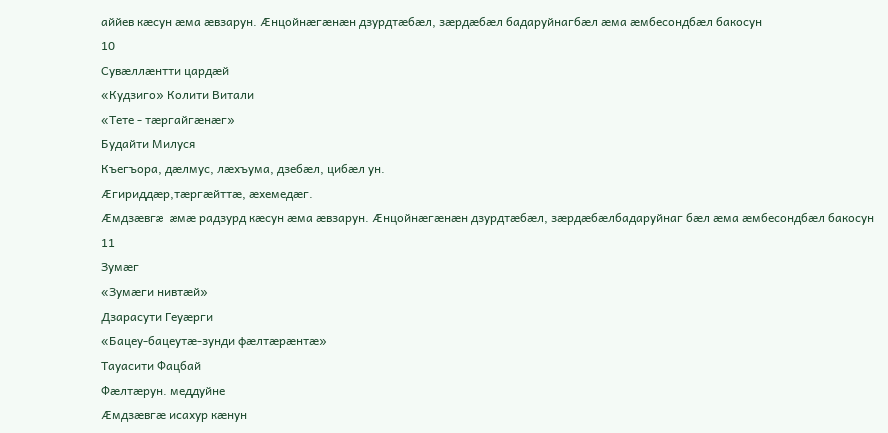аййев кæсун æма æвзарун. Æнцойнæгæнæн дзурдтæбæл, зæрдæбæл бадаруйнагбæл æма æмбесондбæл бакосун
10
Сувæллæнтти цардæй
«Кудзиго» Колити Витали
«Тете - тæргайгæнæг»
Будайти Милуся
Къегъора, дæлмус, лæхъума, дзебæл, цибæл ун.
Æгириддæр,тæргæйттæ, æхемедæг.
Æмдзæвгæ æмæ радзурд кæсун æма æвзарун. Æнцойнæгæнæн дзурдтæбæл, зæрдæбæлбадаруйнаг бæл æма æмбесондбæл бакосун
11
Зумæг
«Зумæги нивтæй»
Дзарасути Геуæрги
«Бацеу-бацеутæ-зунди фæлтæрæнтæ»
Тауасити Фацбай
Фæлтæрун. меддуйне
Æмдзæвгæ исахур кæнун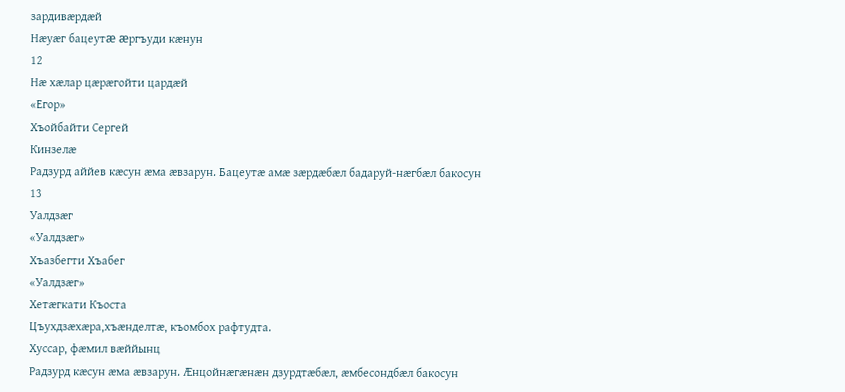зардивæрдæй
Нæуæг бацеутæ æргъуди кæнун
12
Нæ хæлар цæрæгойти цардæй
«Егор»
Хъойбайти Сергей
Кинзелæ
Радзурд аййев кæсун æма æвзарун. Бацеутæ амæ зæрдæбæл бадаруй-нæгбæл бакосун
13
Уалдзæг
«Уалдзæг»
Хъазбегти Хъабег
«Уалдзæг»
Хетæгкати Къоста
Цъухдзæхæра,хъæнделтæ, къомбох рафтудта.
Хуссар, фæмил вæййынц
Радзурд кæсун æма æвзарун. Æнцойнæгæнæн дзурдтæбæл, æмбесондбæл бакосун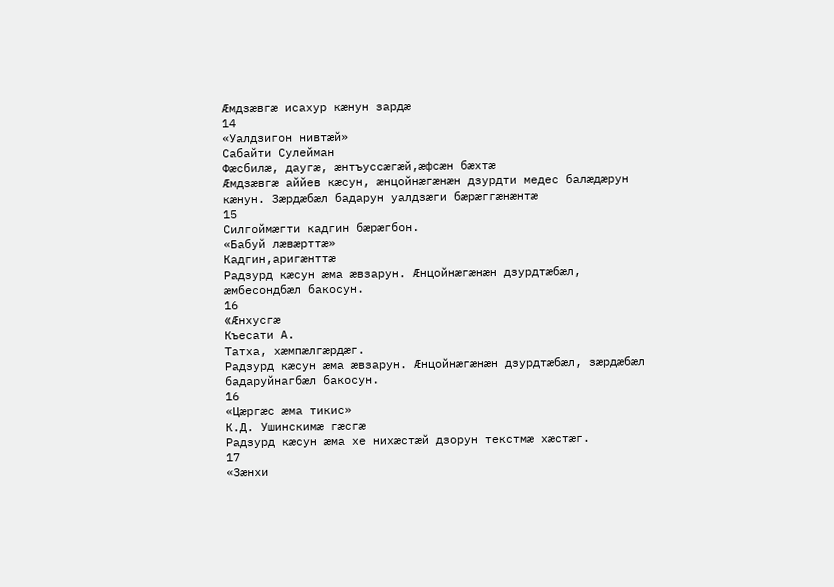Æмдзæвгæ исахур кæнун зардæ
14
«Уалдзигон нивтæй»
Сабайти Сулейман
Фæсбилæ, даугæ, æнтъуссæгæй,æфсæн бæхтæ
Æмдзæвгæ аййев кæсун, æнцойнæгæнæн дзурдти медес балæдæрун кæнун. Зæрдæбæл бадарун уалдзæги бæрæггæнæнтæ
15
Силгоймæгти кадгин бæрæгбон.
«Бабуй лæвæрттæ»
Кадгин,аригæнттæ
Радзурд кæсун æма æвзарун. Æнцойнæгæнæн дзурдтæбæл, æмбесондбæл бакосун.
16
«Æнхусгæ
Къесати А.
Татха, хæмпæлгæрдæг.
Радзурд кæсун æма æвзарун. Æнцойнæгæнæн дзурдтæбæл, зæрдæбæл бадаруйнагбæл бакосун.
16
«Цæргæс æма тикис»
К.Д. Ушинскимæ гæсгæ
Радзурд кæсун æма хе нихæстæй дзорун текстмæ хæстæг.
17
«Зæнхи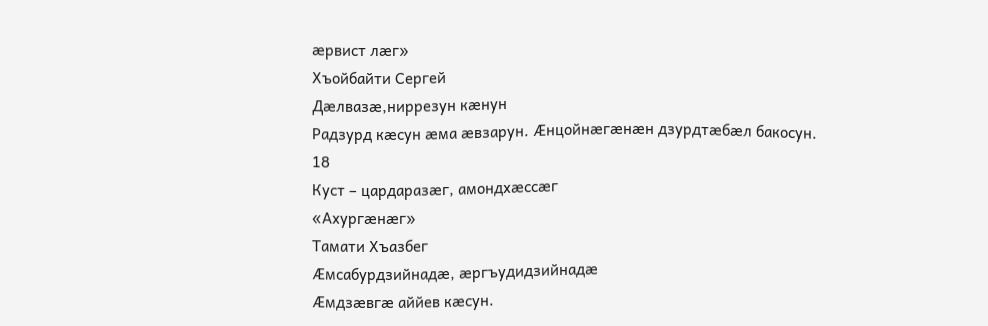æрвист лæг»
Хъойбайти Сергей
Дæлвазæ,ниррезун кæнун
Радзурд кæсун æма æвзарун. Æнцойнæгæнæн дзурдтæбæл бакосун.
18
Куст – цардаразæг, амондхæссæг
«Ахургæнæг»
Тамати Хъазбег
Æмсабурдзийнадæ, æргъудидзийнадæ
Æмдзæвгæ аййев кæсун.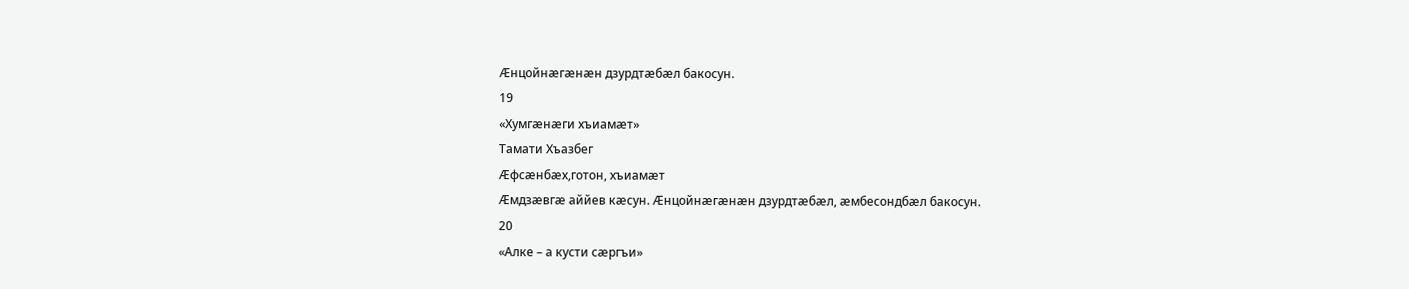Æнцойнæгæнæн дзурдтæбæл бакосун.
19
«Хумгæнæги хъиамæт»
Тамати Хъазбег
Æфсæнбæх,готон, хъиамæт
Æмдзæвгæ аййев кæсун. Æнцойнæгæнæн дзурдтæбæл, æмбесондбæл бакосун.
20
«Алке – а кусти сæргъи»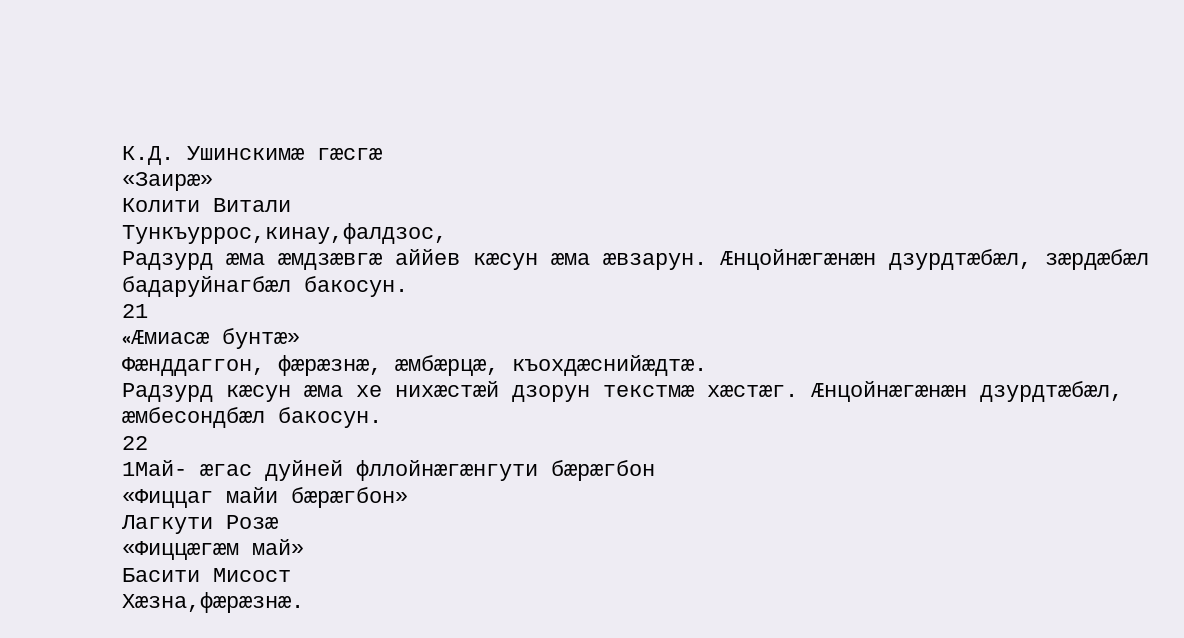К.Д. Ушинскимæ гæсгæ
«Заирæ»
Колити Витали
Тункъуррос,кинау,фалдзос,
Радзурд æма æмдзæвгæ аййев кæсун æма æвзарун. Æнцойнæгæнæн дзурдтæбæл, зæрдæбæл бадаруйнагбæл бакосун.
21
«Æмиасæ бунтæ»
Фæнддаггон, фæрæзнæ, æмбæрцæ, къохдæснийæдтæ.
Радзурд кæсун æма хе нихæстæй дзорун текстмæ хæстæг. Æнцойнæгæнæн дзурдтæбæл, æмбесондбæл бакосун.
22
1Май- æгас дуйней фллойнæгæнгути бæрæгбон
«Фиццаг майи бæрæгбон»
Лагкути Розæ
«Фиццæгæм май»
Басити Мисост
Хæзна,фæрæзнæ.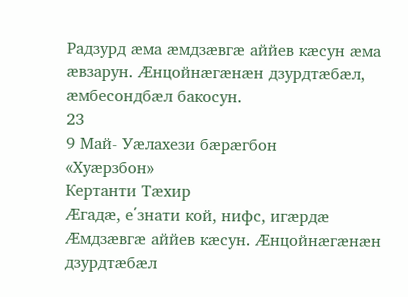Радзурд æма æмдзæвгæ аййев кæсун æма æвзарун. Æнцойнæгæнæн дзурдтæбæл, æмбесондбæл бакосун.
23
9 Май- Уæлахези бæрæгбон
«Хуæрзбон»
Кертанти Тæхир
Æгадæ, е΄знати кой, нифс, игæрдæ
Æмдзæвгæ аййев кæсун. Æнцойнæгæнæн дзурдтæбæл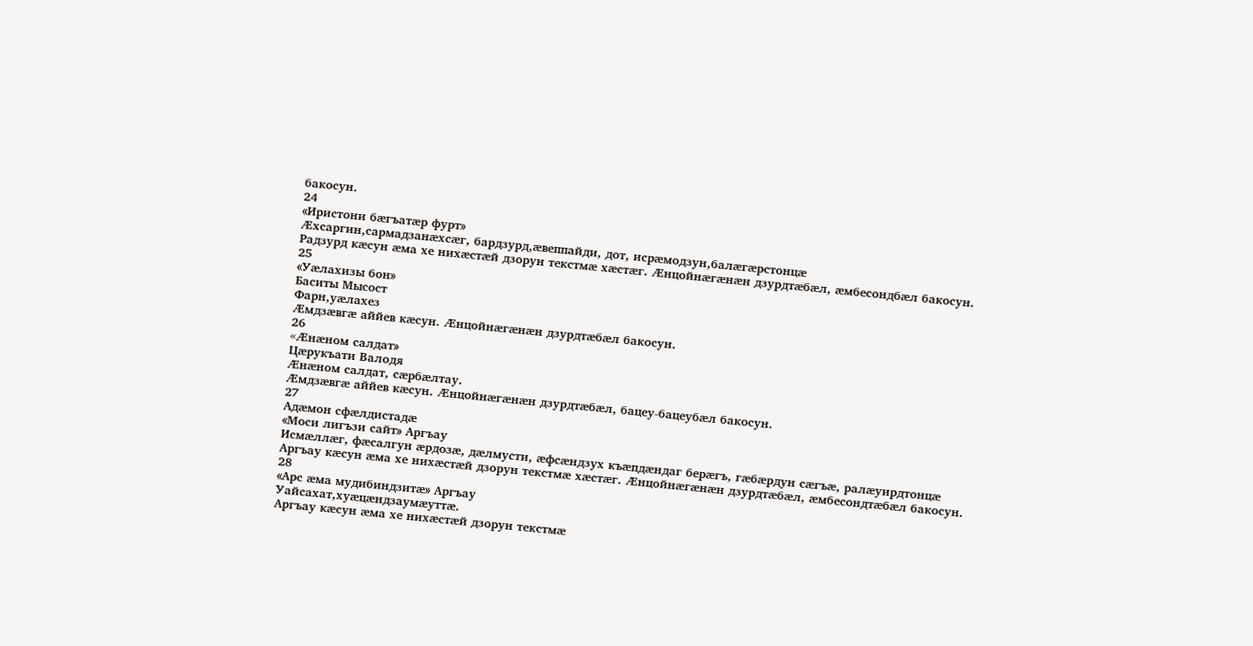бакосун.
24
«Иристони бæгъатæр фурт»
Æхсаргин,сармадзанæхсæг, бардзурд,æвеппайди, дот, исрæмодзун,балæгæрстонцæ
Радзурд кæсун æма хе нихæстæй дзорун текстмæ хæстæг. Æнцойнæгæнæн дзурдтæбæл, æмбесондбæл бакосун.
25
«Уæлахизы бон»
Баситы Мысост
Фарн,уæлахез
Æмдзæвгæ аййев кæсун. Æнцойнæгæнæн дзурдтæбæл бакосун.
26
«Æнæном салдат»
Цæрукъати Валодя
Æнæном салдат, сæрбæлтау.
Æмдзæвгæ аййев кæсун. Æнцойнæгæнæн дзурдтæбæл, бацеу-бацеубæл бакосун.
27
Адæмон сфæлдистадæ
«Моси лигъзи сайт» Аргъау
Исмæллæг, фæсалгун æрдозæ, дæлмусти, æфсæндзух къæпдæндаг берæгъ, гæбæрдун сæгъæ, ралæуирдтонцæ
Аргъау кæсун æма хе нихæстæй дзорун текстмæ хæстæг. Æнцойнæгæнæн дзурдтæбæл, æмбесондтæбæл бакосун.
28
«Арс æма мудибиндзитæ» Аргъау
Уайсахат,хуæцæндзаумæуттæ.
Аргъау кæсун æма хе нихæстæй дзорун текстмæ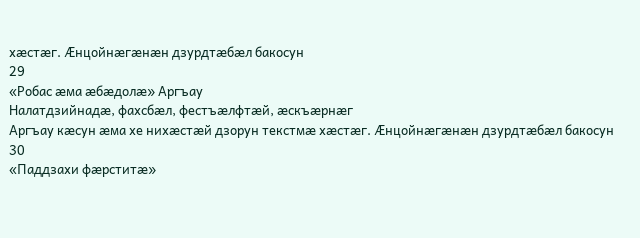хæстæг. Æнцойнæгæнæн дзурдтæбæл бакосун
29
«Робас æма æбæдолæ» Аргъау
Налатдзийнадæ, фахсбæл, фестъæлфтæй, æскъæрнæг
Аргъау кæсун æма хе нихæстæй дзорун текстмæ хæстæг. Æнцойнæгæнæн дзурдтæбæл бакосун
30
«Паддзахи фæрститæ»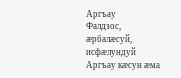Аргъау
Фалдзос, æрбалæсуй, исфæлундуй
Аргъау кæсун æма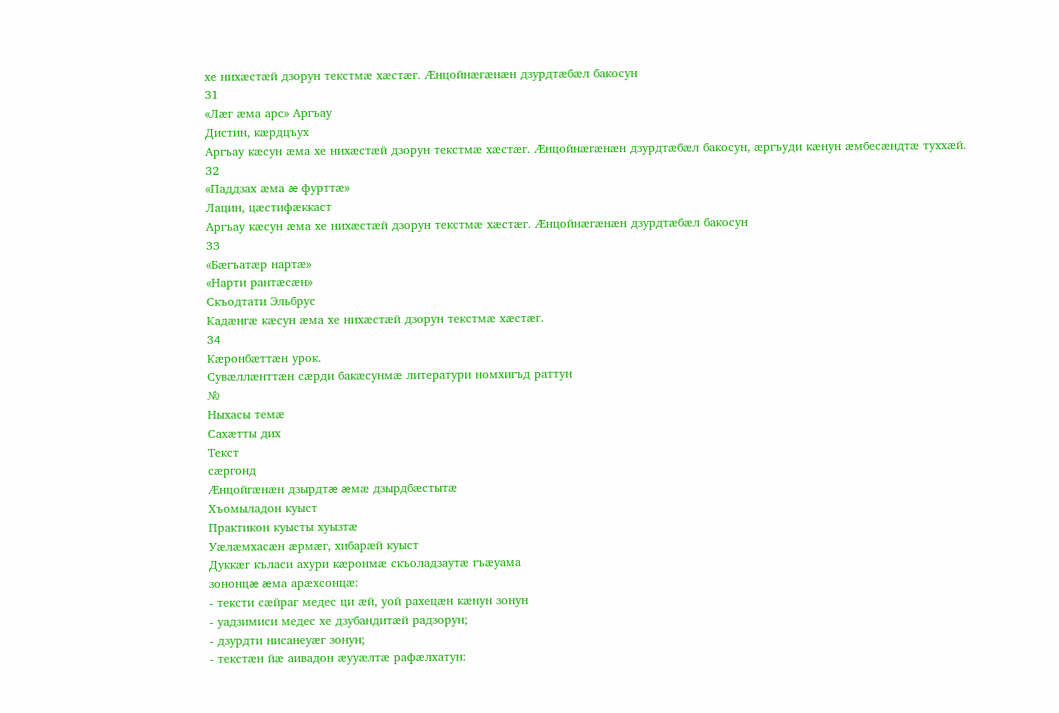хе нихæстæй дзорун текстмæ хæстæг. Æнцойнæгæнæн дзурдтæбæл бакосун
31
«Лæг æма арс» Аргъау
Дистин, кæрдцъух
Аргъау кæсун æма хе нихæстæй дзорун текстмæ хæстæг. Æнцойнæгæнæн дзурдтæбæл бакосун, æргъуди кæнун æмбесæндтæ туххæй.
32
«Паддзах æма æ фурттæ»
Лацин, цæстифæккаст
Аргъау кæсун æма хе нихæстæй дзорун текстмæ хæстæг. Æнцойнæгæнæн дзурдтæбæл бакосун
33
«Бæгъатæр нартæ»
«Нарти рантæсæн»
Скъодтати Эльбрус
Кадæнгæ кæсун æма хе нихæстæй дзорун текстмæ хæстæг.
34
Кæронбæттæн урок.
Сувæллæнттæн сæрди бакæсунмæ литератури номхигъд раттун
№
Ныхасы темæ
Сахæтты дих
Текст
сæргонд
Æнцойгæнæн дзырдтæ æмæ дзырдбæстытæ
Хъомыладон куыст
Практикон куысты хуызтæ
Уæлæмхасæн æрмæг, хибарæй куыст
Дуккæг къласи ахури кæронмæ скъоладзаутæ гъæуама
зононцæ æма арæхсонцæ:
- тексти сæйраг медес ци æй, уой рахецæн кæнун зонун
- уадзимиси медес хе дзубандитæй радзорун;
- дзурдти нисанеуæг зонун;
- текстæн йæ аивадон æууæлтæ рафæлхатун: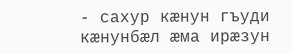- сахур кæнун гъуди кæнунбæл æма ирæзун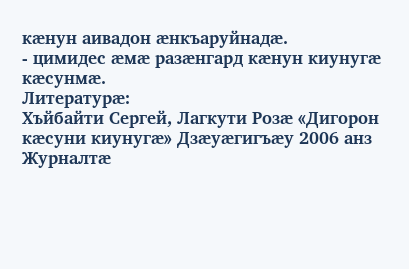кæнун аивадон æнкъаруйнадæ.
- цимидес æмæ разæнгард кæнун киунугæ кæсунмæ.
Литературæ:
Хъйбайти Сергей, Лагкути Розæ «Дигорон кæсуни киунугæ» Дзæуæгигъæу 2006 анз
Журналтæ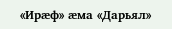«Ирæф» æма «Дарьял»